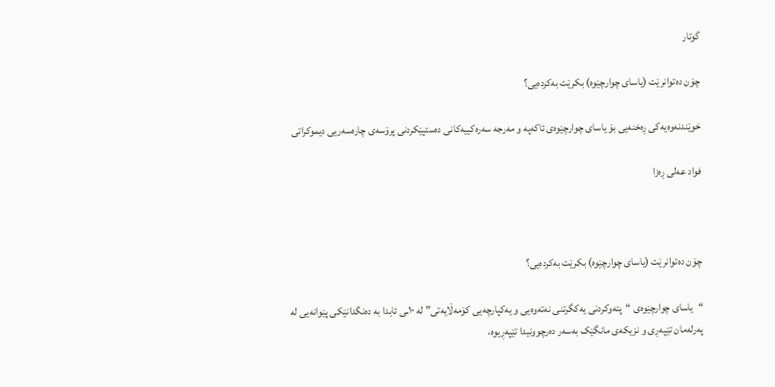گوتار

چۆن دەتوانرێت (یاسای چوارچێوە) بکرێت بەکردەیی؟

خوێندنەوەیەکی ڕەخنەیی بۆ یاسای چوارچێوەی ئاکەپە و مەرجە سەرەکییەکانی دەستپێکردنی پرۆسەی چارەسەریی دیموکراتی

فواد عەلی ڕەزا



چۆن دەتوانرێت (یاسای چوارچێوە) بکرێت بەکردەیی؟

“یاسای چوارچێوەی “پتەوکردنی یەکگرتنی نەتەوەیی و یەکپارچەیی کۆمەڵایەتی” لە ١٠ـی ئابدا بە دەنگدانێکی پێوانەیی لە پەرلەمان تێپەڕی و نزیکەی مانگێک بەسەر دەرچوونیدا تێپەڕیوە،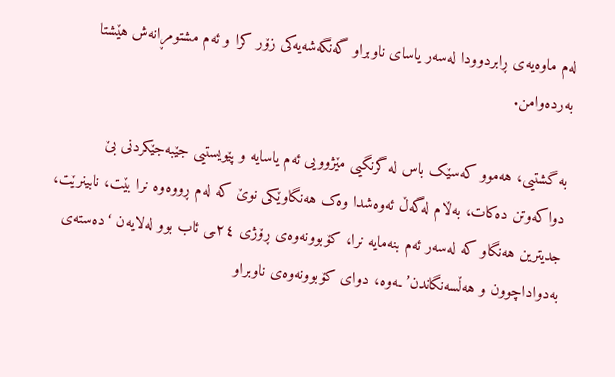لەم ماوەیەی ڕابردوودا لەسەر یاسای ناوبراو گەنگەشەیەکی زۆر کرا و ئەم مشتومڕانەش هێشتا بەردەوامن.

بە گشتیی، هەموو کەسێک باس لە گرنگیی مێژوویی ئەم یاسایە و پێویستیی جێبەجێکردنی بێ دواکەوتن دەکات، بەڵام لەگەڵ ئەوەشدا وەک هەنگاوێکی نوێ کە لەم ڕووەوە نرا بێت، نابینرێت، جدیترین هەنگاو کە لەسەر ئەم بنەمایە نرا، کۆبوونەوەی ڕۆژی ٢٤ـی ئاب بوو لەلایەن ‘دەستەی بەدواداچوون و هەڵسەنگاندن’ـەوە، دوای کۆبوونەوەی ناوبراو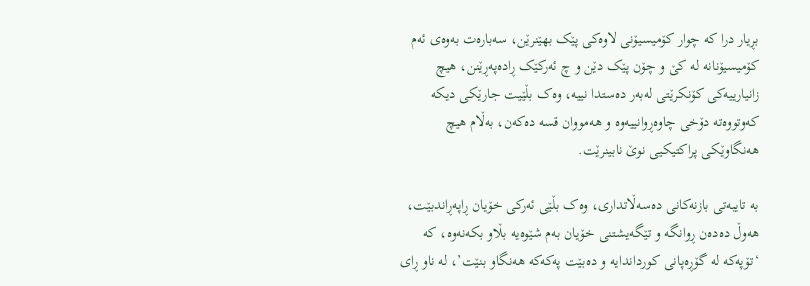بڕیار درا کە چوار کۆمیسیۆنی لاوەکی پێک بهێنرێن، سەبارەت بەوەی ئەم کۆمیسیۆنانە لە کێ و چۆن پێک دێن و چ ئەرکێک ڕادەپەڕێنن، هیچ زانیارییەکی کۆنکرێتی لەبەر دەستدا نییە، وەک بڵێیت جارێکی دیکە کەوتووەتە دۆخی چاوەڕوانییەوە و هەمووان قسە دەکەن، بەڵام هیچ هەنگاوێکی پراکتیکیی نوێ نابینرێت.

بە تایبەتی بازنەکانی دەسەڵاتداری، وەک بڵێی ئەرکی خۆیان ڕاپەڕاندبێت، هەوڵ دەدەن ڕوانگە و تێگەیشتنی خۆیان بەم شێوەیە بڵاو بکەنەوە، کە ‘تۆپەکە لە گۆڕەپانی کورداندایە و دەبێت پەکەکە هەنگاو بنێت’، لە ناو ڕای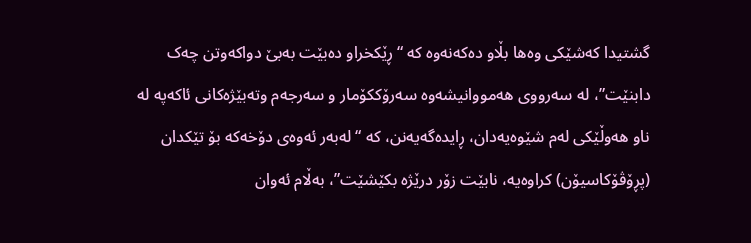گشتیدا کەشێکی وەها بڵاو دەکەنەوە کە “ڕێکخراو دەبێت بەبێ دواکەوتن چەک دابنێت”، لە سەرووی هەمووانیشەوە سەرۆککۆمار و سەرجەم وتەبێژەکانی ئاکەپە لە ناو هەوڵێکی لەم شێوەیەدان، ڕایدەگەیەنن، کە “لەبەر ئەوەی دۆخەکە بۆ تێکدان (پڕۆڤۆکاسیۆن) کراوەیە، نابێت زۆر درێژە بکێشێت”، بەڵام ئەوان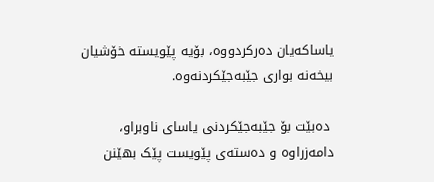یاساکەیان دەرکردووە، بۆیە پێویستە خۆشیان بیخەنە بواری جێبەجێکردنەوە.

 دەبێت بۆ جێبەجێکردنی یاسای ناوبراو، دامەزراوە و دەستەی پێویست پێک بهێنن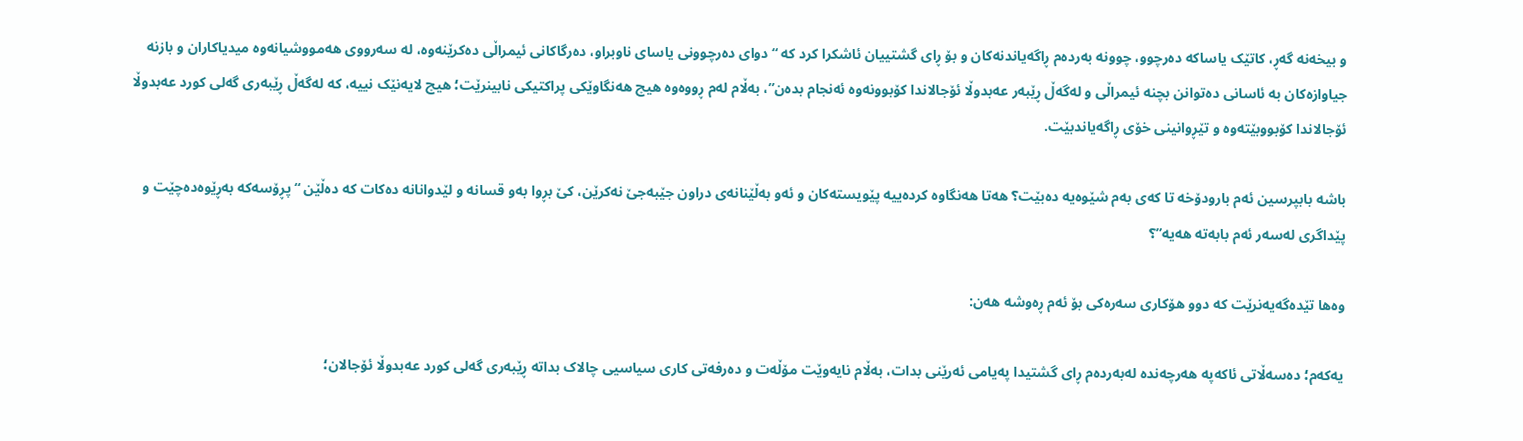و بیخەنە گەڕ، کاتێک یاساکە دەرچوو، چوونە بەردەم ڕاگەیاندنەکان و بۆ ڕای گشتییان ئاشکرا کرد کە “دوای دەرچوونی یاسای ناوبراو، دەرگاکانی ئیمراڵی دەکرێنەوە، لە سەرووی هەمووشیانەوە میدیاکاران و بازنە جیاوازەکان بە ئاسانی دەتوانن بچنە ئیمراڵی و لەگەڵ ڕێبەر عەبدوڵا ئۆجالاندا کۆبوونەوە ئەنجام بدەن”، بەڵام لەم ڕووەوە هیچ هەنگاوێکی پراکتیکی نابینرێت؛ هیچ لایەنێک نییە، کە لەگەڵ ڕێبەری گەلی کورد عەبدوڵا ئۆجالاندا کۆبووبێتەوە و تێڕوانینی خۆی ڕاگەیاندبێت.

باشە بابپرسین ئەم بارودۆخە تا کەی بەم شێوەیە دەبێت؟ هه‌تا هەنگاوە کردەییە پێویستەکان و ئەو بەڵێنانەی دراون جێبەجێ نەکرێن، کێ بڕوا بەو قسانە و لێدوانانە دەکات کە دەڵێن “پڕۆسەکە بەڕێوەدەچێت و پێداگری لەسەر ئەم بابەتە هەیە”؟

وەها تێدەگەیەنرێت کە دوو هۆکاری سەرەکی بۆ ئەم ڕەوشە هەن:

یەکەم؛ دەسەڵاتی ئاکەپە هەرچەندە لەبەردەم ڕای گشتیدا پەیامی ئەرێنی بدات، بەڵام نایەوێت مۆڵەت و دەرفەتی کاری سیاسیی چالاک بداتە ڕێبەری گەلی کورد عەبدوڵا ئۆجالان؛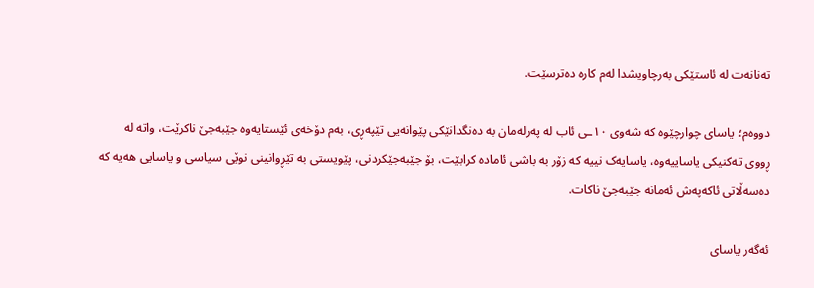تەنانەت لە ئاستێکی بەرچاویشدا لەم کارە دەترسێت.

دووەم؛ یاسای چوارچێوە کە شەوی ١٠ـی ئاب لە پەرلەمان بە دەنگدانێکی پێوانەیی تێپەڕی، بەم دۆخەی ئێستایەوە جێبەجێ ناکرێت، واتە لە ڕووی تەکنیکی یاساییەوە، یاسایەک نییە کە زۆر بە باشی ئامادە کرابێت، بۆ جێبەجێکردنی، پێویستی بە تێڕوانینی نوێی سیاسی و یاسایی هەیە کە دەسەڵاتی ئاکەپەش ئەمانە جێبەجێ ناکات.

ئەگەر یاسای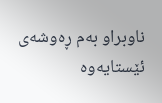ناوبراو بەم ڕەوشەی ئێستایەوە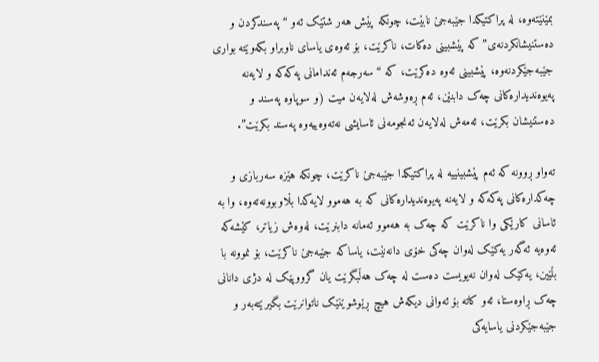بمێنێتەوە، لە پراکتیکدا جێبەجێ نابێت، چونکە پێش هەر شتێک ئەو “پەسندکردن و دەستنیشانکردنەی” کە پێشبینی دەکات، ناکرێت، بۆ ئەوەی یاسای ناوبراو بکەوێتە بواری جێبەجێکردنەوە، پێشبینی ئەوە دەکرێت، کە “سەرجەم ئەندامانی پەکەکە و لایەنە پەیوەندیدارەکانی چەک دابنێن، ئەم ڕەوشەش لەلایەن میت (و سوپاوە پەسند و دەستنیشان بکرێت، ئەمەش لەلایەن ئەنجومەنی ئاسایشی نەتەوەییەوە پەسند بکرێت”.

تەواو ڕوونە کە ئەم پێشبینییە لە پراکتیکدا جێبەجێ ناکرێت، چونکە هێزە سەربازی و چەکدارەکانی پەکەکە و لایەنە پەیوەندیدارەکانی کە بە هەموو لایەکدا بڵاوبوونەتەوە، وا بە ئاسانی کارێکی وا ناکرێت کە چەک بە هەموو ئەمانە دابنرێت، لەوەش زیاتر، کێشەکە ئەوەیە ئەگەر یەکێک لەوان چەکی خۆی دانەنێت، یاساکە جێبەجێ ناکرێت، بۆ نموونە با بڵێین، یەکێک لەوان نەیویست دەست لە چەک هەڵبگرێت یان گرووپێک لە دژی دانانی چەک ڕاوەستا، ئەو کاتە بۆ ئەوانی دیکەش هیچ ڕێوشوێنێک ناتوانرێت بگیرێتەبەر و جێبەجێکردنی یاسایەکی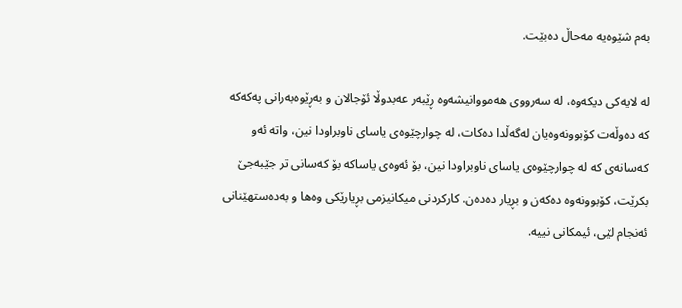بەم شێوەیە مەحاڵ دەبێت.

لە لایەکی دیکەوە، لە سەرووی هەمووانیشەوە ڕێبەر عەبدوڵا ئۆجالان و بەڕێوەبەرانی پەکەکە کە دەوڵەت کۆبوونەوەیان لەگەڵدا دەکات، لە چوارچێوەی یاسای ناوبراودا نین، واتە ئەو کەسانەی کە لە چوارچێوەی یاسای ناوبراودا نین، بۆ ئەوەی یاساکە بۆ کەسانی تر جێبەجێ بکرێت، کۆبوونەوە دەکەن و بڕیار دەدەن. کارکردنی میکانیزمی بڕیارێکی وەها و بەدەستهێنانی ئەنجام لێی، ئیمکانی نییە.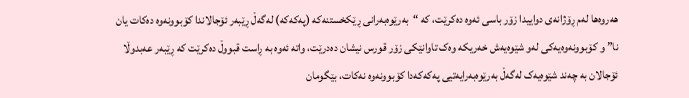هەروەها لەم ڕۆژانەی دواییدا زۆر باسی ئەوە دەکرێت، کە “بەرێوەبەرانی ڕێکخستنەکە (پەکەکە) لەگەڵ ڕێبەر ئۆجالاندا کۆبوونەوە دەکات یان نا” و کۆبوونەوەیەکی لەو شێوەیەش خەریکە وەک تاوانێکی زۆر قورس نیشان دەدرێت، واتە ئەوە بە ڕاست قبووڵ دەکرێت کە ڕێبەر عەبدوڵا ئۆجالان بە چەند شێوەیەک لەگەڵ بەرێوەبەرایەتیی پەکەکەدا کۆبوونەوە نەکات، بێگومان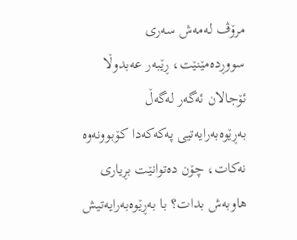مرۆڤ لەمەش سەری سووڕدەمێنێت، ڕێبەر عەبدوڵا ئۆجالان ئەگەر لەگەڵ بەڕێوەبەرایەتیی پەکەکەدا کۆبوونەوە نەکات، چۆن دەتوانێت بڕیاری هاوبەش بدات؟ با بەڕێوەبەرایەتیش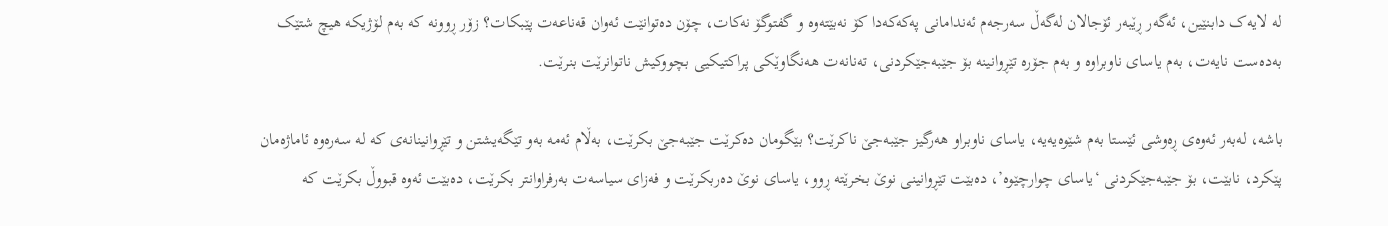لە لایەک دابنێین، ئەگەر ڕێبەر ئۆجالان لەگەڵ سەرجەم ئەندامانی پەکەکەدا کۆ نەبێتەوە و گفتوگۆ نەکات، چۆن دەتوانێت ئەوان قەناعەت پێبکات؟ زۆر ڕوونە کە بەم لۆژیکە هیچ شتێک بەدەست نایەت، بەم یاسای ناوبراوە و بەم جۆرە تێڕوانینە بۆ جێبەجێکردنی، تەنانەت هەنگاوێکی پراکتیکیی بچووکیش ناتوانرێت بنرێت.

باشە، لەبەر ئەوەی ڕەوشی ئێستا بەم شێوەیەیە، یاسای ناوبراو هەرگیز جێبەجێ ناکرێت؟ بێگومان دەکرێت جێبەجێ بکرێت، بەڵام ئەمە بەو تێگەیشتن و تێڕوانینانەی کە لە سەرەوە ئاماژەمان پێکرد، نابێت، بۆ جێبەجێکردنی ‘یاسای چوارچێوە’، دەبێت تێڕوانینی نوێ بخرێتە ڕوو، یاسای نوێ دەربکرێت و فەزای سیاسەت بەرفراوانتر بکرێت، دەبێت ئەوە قبووڵ بکرێت کە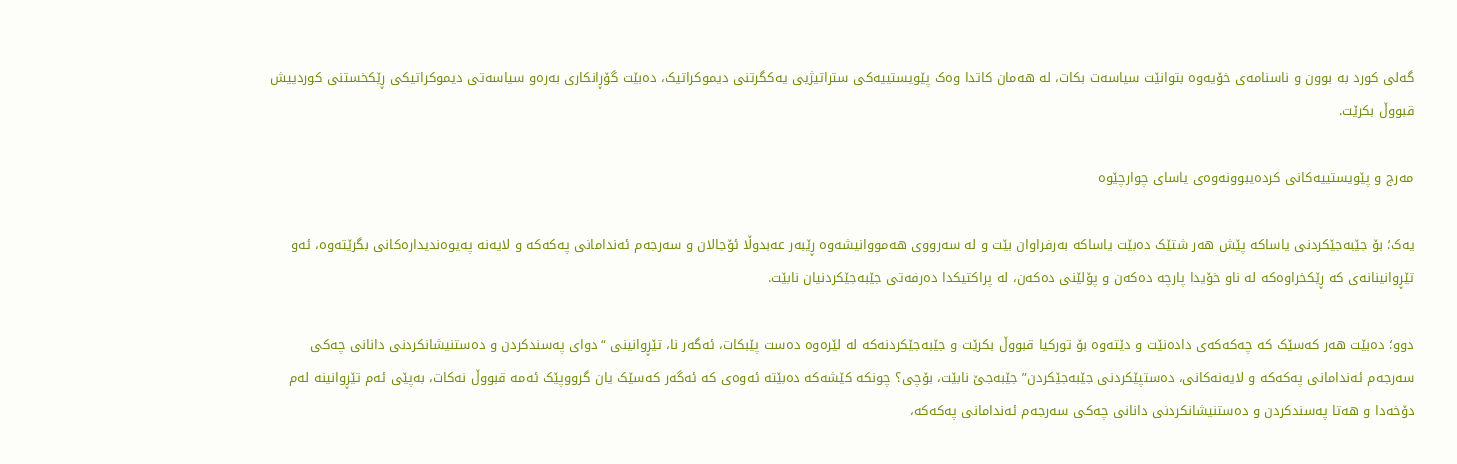گەلی کورد بە بوون و ناسنامەی خۆیەوە بتوانێت سیاسەت بکات، لە هەمان کاتدا وەک پێویستییەکی ستراتیژیی یەکگرتنی دیموکراتیک، دەبێت گۆڕانکاری بەرەو سیاسەتی دیموکراتیکی ڕێکخستنی کوردییش قبووڵ بکرێت.

مەرج و پێویستییەکانی کردەیبوونەوەی یاسای چوارچێوە

یەک؛ بۆ جێبەجێکردنی یاساکە پێش هەر شتێک دەبێت یاساکە بەرفراوان بێت و لە سەرووی هەمووانیشەوە ڕێبەر عەبدوڵا ئۆجالان و سەرجەم ئەندامانی پەکەکە و لایەنە پەیوەندیدارەکانی بگرێتەوە، ئەو تێڕوانینانەی کە ڕێکخراوەکە لە ناو خۆیدا پارچە دەکەن و پۆلێنی دەکەن، لە پراکتیکدا دەرفەتی جێبەجێکردنیان نابێت.

دوو؛ دەبێت هەر کەسێک کە چەکەکەی دادەنێت و دێتەوە بۆ تورکیا قبووڵ بکرێت و جێبەجێکردنەکە لە لێرەوە دەست پێبکات، ئەگەر نا، تێڕوانینی “دوای پەسندکردن و دەستنیشانکردنی دانانی چەکی سەرجەم ئەندامانی پەکەکە و لایەنەکانی، دەستپێکردنی جێبەجێکردن” جێبەجێ نابێت، بۆچی؟ چونکە کێشەکە دەبێتە ئەوەی کە ئەگەر کەسێک یان گرووپێک ئەمە قبووڵ نەکات، بەپێی ئەم تێڕوانینە لەم دۆخەدا و هەتا پەسندکردن و دەستنیشانکردنی دانانی چەکی سەرجەم ئەندامانی پەکەکە،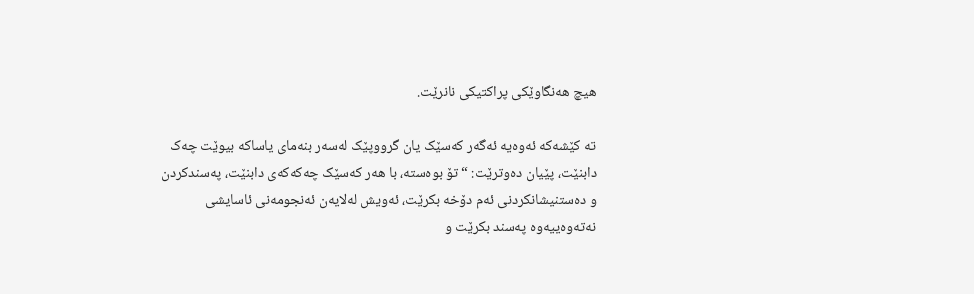هیچ هەنگاوێکی پراکتیکی نانرێت.

تە کێشەکە ئەوەیە ئەگەر کەسێک یان گرووپێک لەسەر بنەمای یاساکە بیوێت چەک دابنێت، پێیان دەوترێت: “تۆ بوەستە، با هەر کەسێک چەکەکەی دابنێت، پەسندکردن و دەستنیشانکردنی ئەم دۆخە بکرێت، ئەویش لەلایەن ئەنجومەنی ئاسایشی نەتەوەییەوە پەسند بکرێت و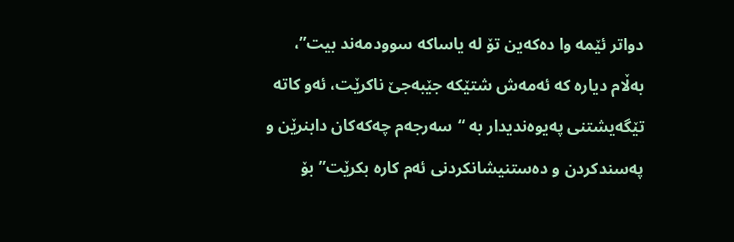دواتر ئێمە وا دەکەین تۆ لە یاساکە سوودمەند بیت”، بەڵام دیارە کە ئەمەش شتێکە جێبەجێ ناکرێت، ئەو کاتە تێگەیشتنی پەیوەندیدار بە “سەرجەم چەکەکان دابنرێن و پەسندکردن و دەستنیشانکردنی ئەم کارە بکرێت” بۆ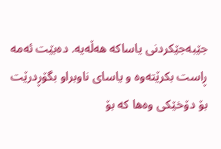جێبەجێکردنی یاساکە هەڵەیە. دەبێت ئەمە ڕاست بکرێتەوە و یاسای ناوبراو بگۆڕدرێت بۆ دۆخێکی وەها کە بۆ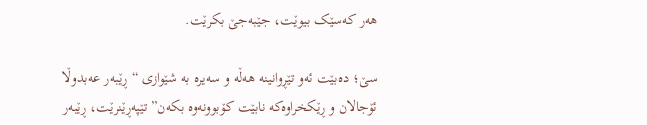هەر کەسێک بیوێت، جێبەجێ بکرێت.

سێ؛ دەبێت ئەو تێڕوانینە هەڵە و سەیرە بە شێوازی “ڕێبەر عەبدوڵا ئۆجالان و ڕێکخراوەکە نابێت کۆبوونەوە بکەن” تێپەڕێنرێت، ڕێبەر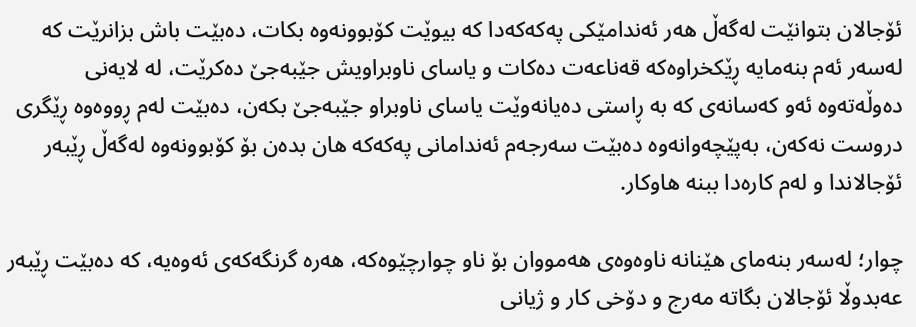ئۆجالان بتوانێت لەگەڵ هەر ئەندامێکی پەکەکەدا کە بیوێت کۆبوونەوە بکات، دەبێت باش بزانرێت کە لەسەر ئەم بنەمایە ڕێکخراوەکە قەناعەت دەکات و یاسای ناوبراویش جێبەجێ دەکرێت، لە لایەنی دەوڵەتەوە ئەو کەسانەی کە بە ڕاستی دەیانەوێت یاسای ناوبراو جێبەجێ بکەن، دەبێت لەم ڕووەوە ڕێگری دروست نەکەن، بەپێچەوانەوە دەبێت سەرجەم ئەندامانی پەکەکە هان بدەن بۆ کۆبوونەوە لەگەڵ ڕێبەر ئۆجالاندا و لەم کارەدا ببنە هاوکار.

چوار؛ لەسەر بنەمای هێنانە ناوەوەی هەمووان بۆ ناو چوارچێوەکە، هه‌رە گرنگەکەی ئەوەیە، کە دەبێت ڕێبەر عەبدوڵا ئۆجالان بگاتە مەرج و دۆخی کار و ژیانی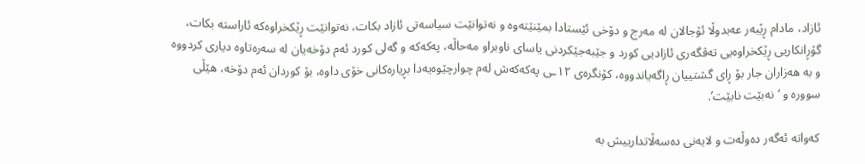ئازاد، مادام ڕێبەر عەبدوڵا ئۆجالان لە مەرج و دۆخی ئێستادا بمێنێتەوە و نەتوانێت سیاسەتی ئازاد بکات، نەتوانێت ڕێکخراوەکە ئاراستە بکات، گۆڕانکاریی ڕێکخراوەیی تەڤگەری ئازادیی کورد و جێبەجێکردنی یاسای ناوبراو مەحاڵە، پەکەکە و گەلی کورد ئەم دۆخەیان لە سەرەتاوە دیاری کردووە و بە هەزاران جار بۆ ڕای گشتییان ڕاگەیاندووە، کۆنگرەی ١٢ـی پەکەکەش لەم چوارچێوەیەدا بڕیارەکانی خۆی داوە، بۆ کوردان ئەم دۆخە، هێڵی سوورە و ‘نەبێت نابێت’.

کەواتە ئەگەر دەوڵەت و لایەنی دەسەڵاتدارییش بە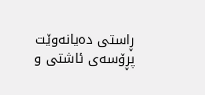ڕاستی دەیانەوێت پڕۆسەی ئاشتی و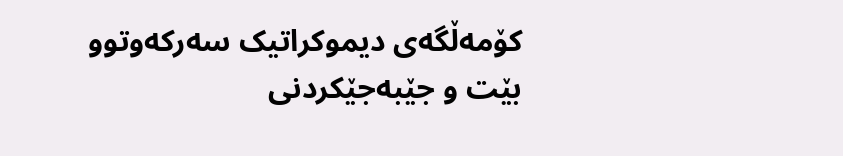کۆمەڵگەی دیموکراتیک سەرکەوتوو بێت و جێبەجێکردنی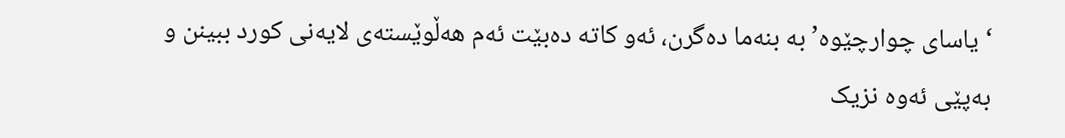‘یاسای چوارچێوە’ بە بنەما دەگرن، ئەو کاتە دەبێت ئەم هەڵوێستەی لایەنی کورد ببینن و بەپێی ئەوە نزیک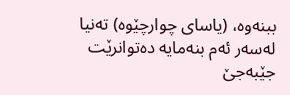ببنەوە، (یاسای چوارچێوە) تەنیا لەسەر ئەم بنەمایە دەتوانرێت جێبەجێ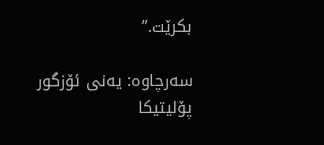بکرێت.”

سەرچاوە: یەنی ئۆزگور پۆلیتیکا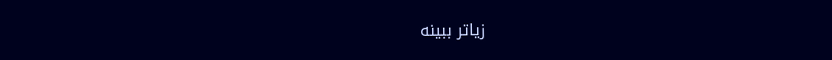زیاتر ببینە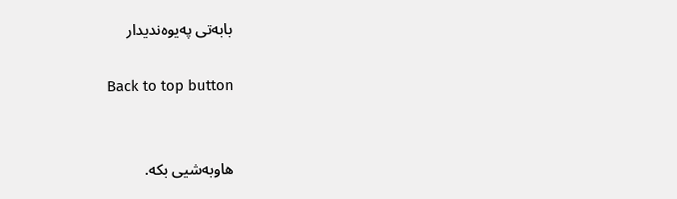بابەتی پەیوەندیدار

Back to top button


هاوبەشیی بکە.